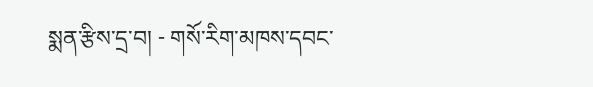སྨན་རྩིས་དྲ་བ། - གསོ་རིག་མཁས་དབང་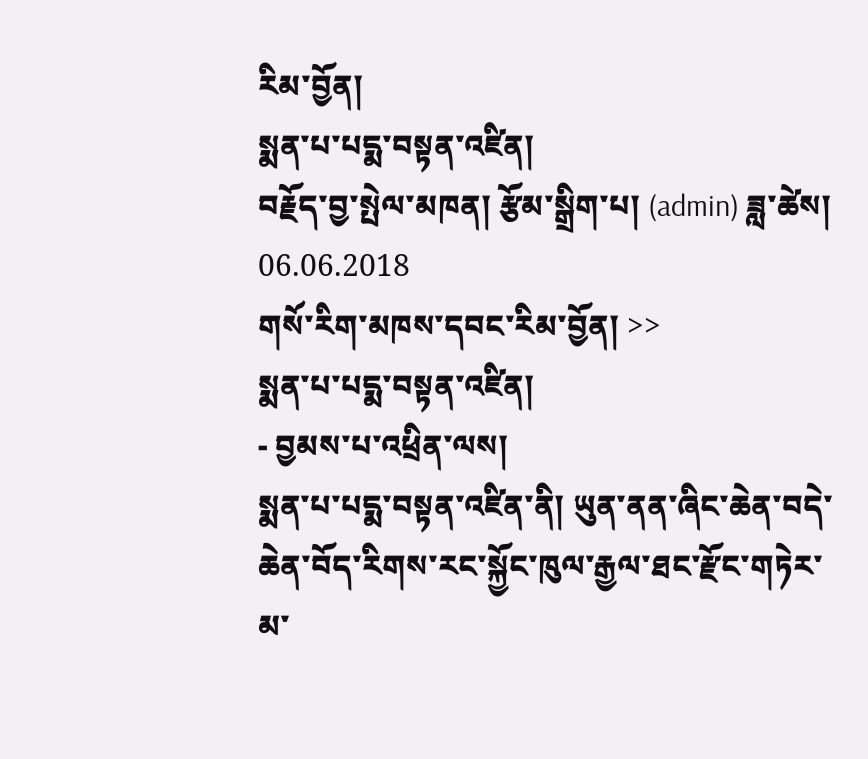རིམ་བྱོན།
སྨན་པ་པདྨ་བསྟན་འཛིན།
བརྗོད་བྱ་སྤེལ་མཁན། རྩོམ་སྒྲིག་པ། (admin) ཟླ་ཚེས། 06.06.2018
གསོ་རིག་མཁས་དབང་རིམ་བྱོན། >>
སྨན་པ་པདྨ་བསྟན་འཛིན།
- བྱམས་པ་འཕྲིན་ལས།
སྨན་པ་པདྨ་བསྟན་འཛིན་ནི། ཡུན་ནན་ཞིང་ཆེན་བདེ་ཆེན་བོད་རིགས་རང་སྐྱོང་ཁུལ་རྒྱལ་ཐང་རྫོང་གཏེར་མ་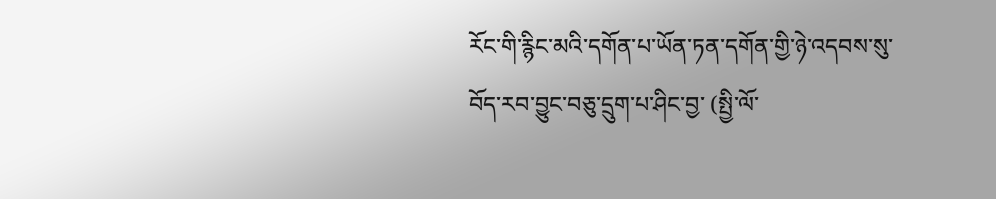རོང་གི་རྙིང་མའི་དགོན་པ་ཡོན་ཏན་དགོན་གྱི་ཉེ་འདབས་སུ་བོད་རབ་བྱུང་བཅུ་དྲུག་པ་ཤིང་བྱ་ (སྤྱི་ལོ་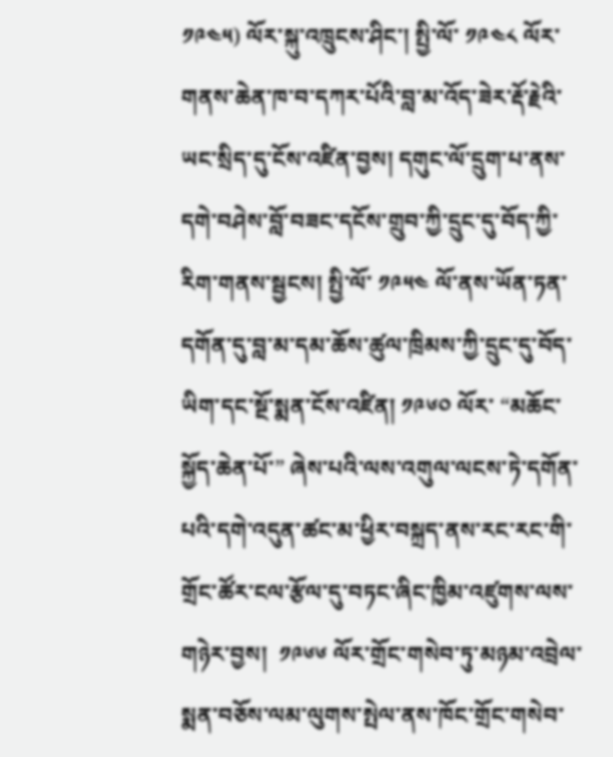༡༩༤༥) ལོར་སྐུ་འཁྲུངས་ཤིང་། སྤྱི་ལོ་ ༡༩༤༨ ལོར་གནས་ཆེན་ཁ་བ་དཀར་པོའི་བླ་མ་འོད་ཟེར་རྡོ་རྗེའི་ཡང་སྲིད་དུ་ངོས་འཛིན་བྱས། དགུང་ལོ་དྲུག་པ་ནས་དགེ་བཤེས་བློ་བཟང་དངོས་གྲུབ་ཀྱི་དྲུང་དུ་བོད་ཀྱི་རིག་གནས་སྦྱངས། སྤྱི་ལོ་ ༡༩༥༤ ལོ་ནས་ཡོན་ཏན་དགོན་དུ་བླ་མ་དམ་ཆོས་ཚུལ་ཁྲིམས་ཀྱི་དྲུང་དུ་བོད་ཡིག་དང་སྔོ་སྨན་ངོས་འཛིན། ༡༩༦༠ ལོར་ “མཆོང་སྐྱོད་ཆེན་པོ་” ཞེས་པའི་ལས་འགུལ་ལངས་ཏེ་དགོན་པའི་དགེ་འདུན་ཚང་མ་ཕྱིར་བསྐྲད་ནས་རང་རང་གི་གྲོང་ཚོར་ངལ་རྩོལ་དུ་བཏང་ཞིང་ཁྱིམ་འཛུགས་ལས་གཉེར་བྱས།  ༡༩༦༦ ལོར་གྲོང་གསེབ་ཏུ་མཉམ་འབྲེལ་སྨན་བཅོས་ལམ་ལུགས་སྤེལ་ནས་ཁོང་གྲོང་གསེབ་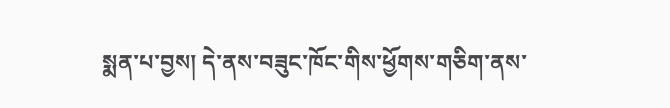སྨན་པ་བྱས། དེ་ནས་བཟུང་ཁོང་གིས་ཕྱོགས་གཅིག་ནས་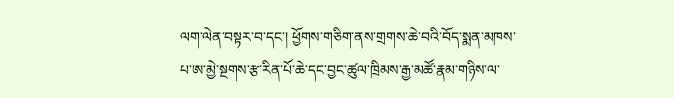ལག་ལེན་བསྟར་བ་དང་། ཕྱོགས་གཅིག་ནས་གྲགས་ཆེ་བའི་བོད་སྨན་མཁས་པ་ཨ་མྱེ་སྔགས་རྩ་རིན་པོ་ཆེ་དང་བྱང་ཚུལ་ཁྲིམས་རྒྱ་མཚོ་རྣམ་གཉིས་ལ་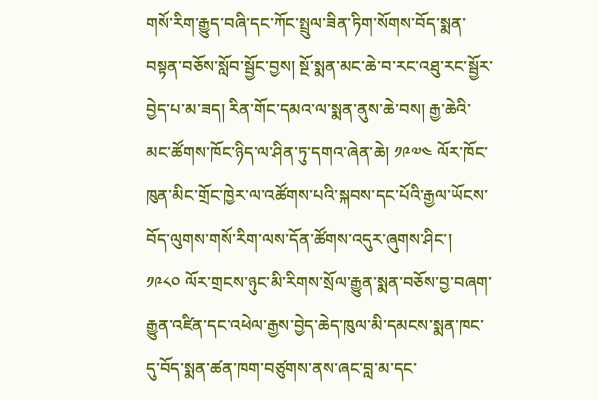གསོ་རིག་རྒྱུད་བཞི་དང་ཀོང་སྤྲུལ་ཟིན་ཏིག་སོགས་བོད་སྨན་བསྟན་བཅོས་སློབ་སྦྱོང་བྱས། སྔོ་སྨན་མང་ཆེ་བ་རང་འཐུ་རང་སྦྱོར་བྱེད་པ་མ་ཟད། རིན་གོང་དམའ་ལ་སྨན་ནུས་ཆེ་བས། རྒྱ་ཆེའི་མང་ཚོགས་ཁོང་ཉིད་ལ་ཤིན་ཏུ་དགའ་ཞེན་ཆེ། ༡༩༧༤ ལོར་ཁོང་ཁུན་མིང་གྲོང་ཁྱེར་ལ་འཚོགས་པའི་སྐབས་དང་པོའི་རྒྱལ་ཡོངས་བོད་ལུགས་གསོ་རིག་ལས་དོན་ཚོགས་འདུར་ཞུགས་ཤིང་།  ༡༩༨༠ ལོར་གྲངས་ཉུང་མི་རིགས་སྲོལ་རྒྱུན་སྨན་བཅོས་བྱ་བཞག་རྒྱུན་འཛིན་དང་འཕེལ་རྒྱས་བྱེད་ཆེད་ཁུལ་མི་དམངས་སྨན་ཁང་དུ་བོད་སྨན་ཚན་ཁག་བཙུགས་ནས་ཞང་བླ་མ་དང་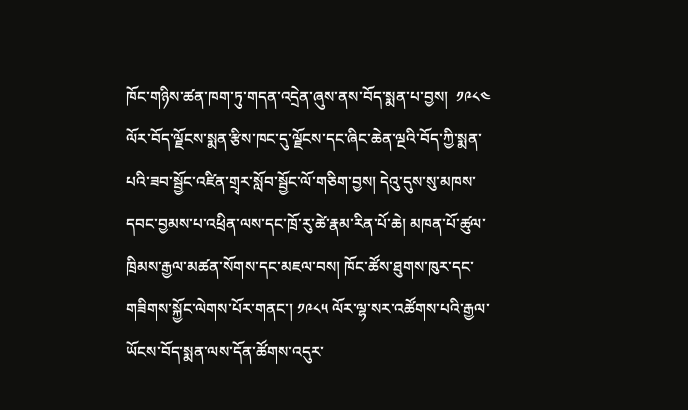ཁོང་གཉིས་ཚན་ཁག་ཏུ་གདན་འདྲེན་ཞུས་ནས་བོད་སྨན་པ་བྱས།  ༡༩༨༤ ལོར་བོད་ལྗོངས་སྨན་རྩིས་ཁང་དུ་ལྗོངས་དང་ཞིང་ཆེན་ལྔའི་བོད་ཀྱི་སྨན་པའི་ཟབ་སྦྱོང་འཛིན་གྲྭར་སློབ་སྦྱོང་ལོ་གཅིག་བྱས། དེའུ་དུས་སུ་མཁས་དབང་བྱམས་པ་འཕྲིན་ལས་དང་ཁྲོ་རུ་ཚེ་རྣམ་རིན་པོ་ཆེ། མཁན་པོ་ཚུལ་ཁྲིམས་རྒྱལ་མཚན་སོགས་དང་མཇལ་བས། ཁོང་ཚོས་ཐུགས་ཁུར་དང་གཟིགས་སྐྱོང་ལེགས་པོར་གནང་། ༡༩༨༥ ལོར་ལྷ་སར་འཚོགས་པའི་རྒྱལ་ཡོངས་བོད་སྨན་ལས་དོན་ཚོགས་འདུར་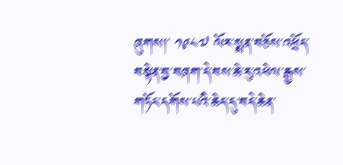ཞུགས།་ ༡༩༨༧ ལོར་སྨན་བཅོས་འཕྲོད་བསྟེན་བྱ་བཞག་དེ་བས་ཆེ་རུ་འཕེལ་རྒྱས་གཏོང་དགོས་པའི་ཆེད་དུ་བདེ་ཆེན་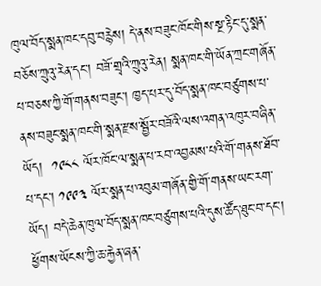ཁུལ་བོད་སྨན་ཁང་དབུ་བརྙེས། དེ་ནས་བཟུང་ཁོང་གིས་སྔ་རྟིང་དུ་སྨན་བཅོས་ཀྲུའུ་རེན་དང་། བཟོ་གྲྭའི་ཀྲུའུ་རེན། སྨན་ཁང་གི་ཡོན་ཀྲང་གཞོན་པ་བཅས་ཀྱི་གོ་གནས་བཟུང་། ཁྱད་པར་དུ་བོད་སྨན་ཁང་བཙུགས་པ་ནས་བཟུང་སྨན་ཁང་གི་སྨན་རྫས་སྦྱོར་བཟོའི་ལས་འགན་འཁུར་བཞིན་ཡོད།  ༡༩༨༨ ལོར་ཁོང་ལ་སྨན་པ་རབ་འབྱམས་པའི་གོ་གནས་ཐོབ་པ་དང་། ༡༩༩༣ ལོར་སྨན་པ་འབུམ་གཞོན་གྱི་གོ་གནས་ཡང་རག་ཡོད། བདེ་ཆེན་ཁུལ་བོད་སྨན་ཁང་བཙུགས་པའི་དུས་ཚོད་ཐུང་བ་དང་། ཕྱོགས་ཡོངས་ཀྱི་ཆ་རྐྱེན་ཞན་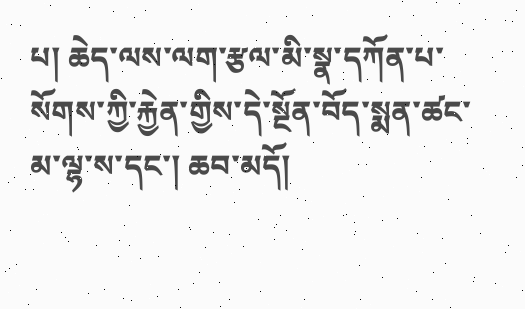པ། ཆེད་ལས་ལག་རྩལ་མི་སྣ་དཀོན་པ་སོགས་ཀྱི་རྐྱེན་གྱིས་དེ་སྔོན་བོད་སྨན་ཚང་མ་ལྷ་ས་དང་། ཆབ་མདོ།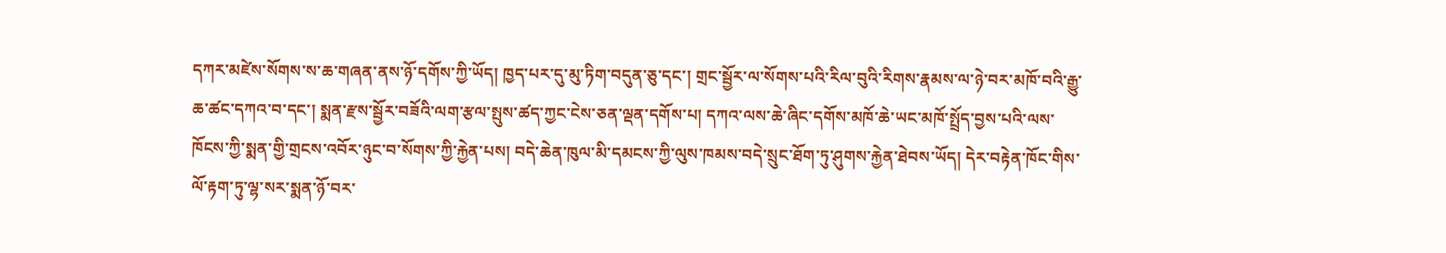དཀར་མཛེས་སོགས་ས་ཆ་གཞན་ནས་ཉོ་དགོས་ཀྱི་ཡོད། ཁྱད་པར་དུ་མུ་ཏིག་བདུན་ཅུ་དང་། གྲང་སྦྱོར་ལ་སོགས་པའི་རིལ་བུའི་རིགས་རྣམས་ལ་ཉེ་བར་མཁོ་བའི་རྒྱུ་ཆ་ཚང་དཀའ་བ་དང་། སྨན་རྫས་སྦྱོར་བཟོའི་ལག་རྩལ་སྤུས་ཚད་ཀྱང་ངེས་ཅན་ལྡན་དགོས་པ། དཀའ་ལས་ཆེ་ཞིང་དགོས་མཁོ་ཆེ་ཡང་མཁོ་སྤྲོད་བྱས་པའི་ལས་ཁོངས་ཀྱི་སྨན་གྱི་གྲངས་འབོར་ཉུང་བ་སོགས་ཀྱི་རྐྱེན་པས། བདེ་ཆེན་ཁུལ་མི་དམངས་ཀྱི་ལུས་ཁམས་བདེ་སྲུང་ཐོག་ཏུ་ཤུགས་རྐྱེན་ཐེབས་ཡོད། དེར་བརྟེན་ཁོང་གིས་ལོ་རྟག་ཏུ་ལྷ་སར་སྨན་ཉོ་བར་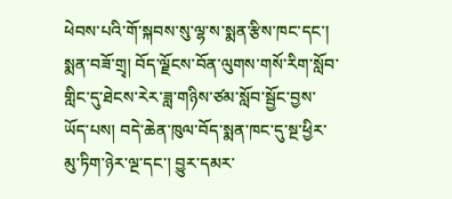ཕེབས་པའི་གོ་སྐབས་སུ་ལྷ་ས་སྨན་རྩིས་ཁང་དང་། སྨན་བཟོ་གྲྭ། བོད་ལྗོངས་བོན་ལུགས་གསོ་རིག་སློབ་གླིང་དུ་ཐེངས་རེར་ཟླ་གཉིས་ཙམ་སློབ་སྦྱོང་བྱས་ཡོད་པས། བདེ་ཆེན་ཁུལ་བོད་སྨན་ཁང་དུ་སྔ་ཕྱིར་མུ་ཏིག་ཉེར་ལྔ་དང་། བྱུར་དམར་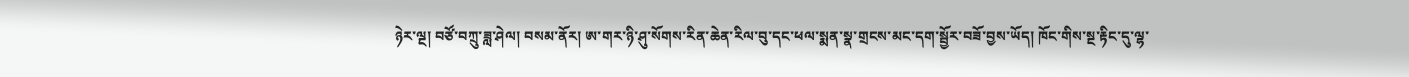ཉེར་ལྔ། བཙོ་བཀྲུ་ཟླ་ཤེལ། བསམ་ནོར། ཨ་གར་ཉི་ཤུ་སོགས་རིན་ཆེན་རིལ་བུ་དང་ཕལ་སྨན་སྣ་གྲངས་མང་དག་སྦྱོར་བཟོ་བྱས་ཡོད། ཁོང་གིས་སྔ་རྟིང་དུ་ལྷ་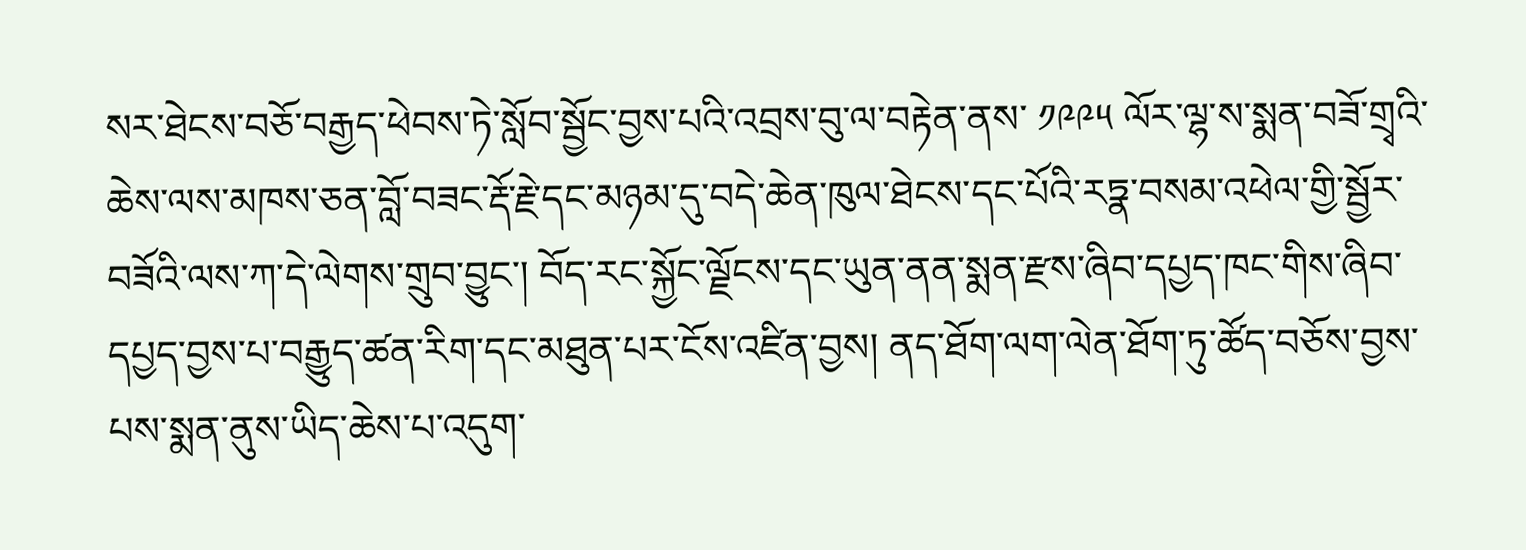སར་ཐེངས་བཅོ་བརྒྱད་ཕེབས་ཏེ་སློབ་སྦྱོང་བྱས་པའི་འབྲས་བུ་ལ་བརྟེན་ནས་ ༡༩༩༥ ལོར་ལྷ་ས་སྨན་བཟོ་གྲྭའི་ཆེས་ལས་མཁས་ཅན་བློ་བཟང་རྡོ་རྗེ་དང་མཉམ་དུ་བདེ་ཆེན་ཁུལ་ཐེངས་དང་པོའི་རཏྣ་བསམ་འཕེལ་གྱི་སྦྱོར་བཟོའི་ལས་ཀ་དེ་ལེགས་གྲུབ་བྱུང་། བོད་རང་སྐྱོང་ལྗོངས་དང་ཡུན་ནན་སྨན་རྫས་ཞིབ་དཔྱད་ཁང་གིས་ཞིབ་དཔྱད་བྱས་པ་བརྒྱུད་ཚན་རིག་དང་མཐུན་པར་ངོས་འཛིན་བྱས། ནད་ཐོག་ལག་ལེན་ཐོག་ཏུ་ཚོད་བཅོས་བྱས་པས་སྨན་ནུས་ཡིད་ཆེས་པ་འདུག་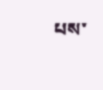པས་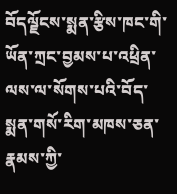བོདལྗོངས་སྨན་རྩིས་ཁང་གི་ཡོན་ཀྲང་བྱམས་པ་འཕྲིན་ལས་ལ་སོགས་པའི་བོད་སྨན་གསོ་རིག་མཁས་ཅན་རྣམས་ཀྱི་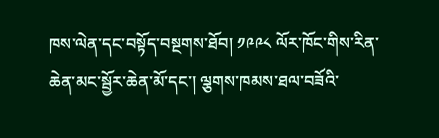ཁས་ལེན་དང་བསྟོད་བསྔགས་ཐོབ། ༡༩༩༨ ལོར་ཁོང་གིས་རིན་ཆེན་མང་སྦྱོར་ཆེན་མོ་དང་། ལྕགས་ཁམས་ཐལ་བཟོའི་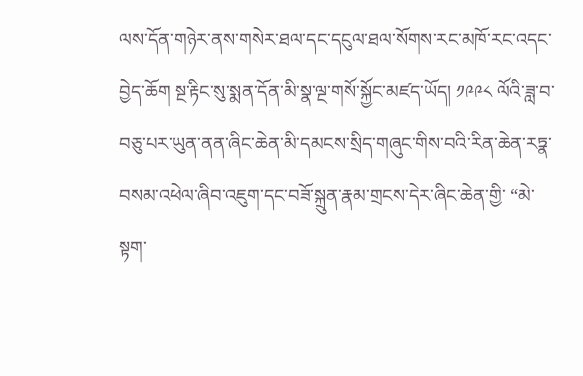ལས་དོན་གཉེར་ནས་གསེར་ཐལ་དང་དངུལ་ཐལ་སོགས་རང་མཁོ་རང་འདང་བྱེད་ཆོག སྔ་རྟིང་སུ་སྨན་དོན་མི་སྣ་ལྔ་གསོ་སྐྱོང་མཛད་ཡོད། ༡༩༩༨ ལོའི་ཟླ་བ་བཅུ་པར་ཡུན་ནན་ཞིང་ཆེན་མི་དམངས་སྲིད་གཞུང་གིས་བའི་རིན་ཆེན་རཏྣ་བསམ་འཕེལ་ཞིབ་འཇུག་དང་བཟོ་སྐྲུན་རྣམ་གྲངས་དེར་ཞིང་ཆེན་གྱི་ “མེ་སྟག་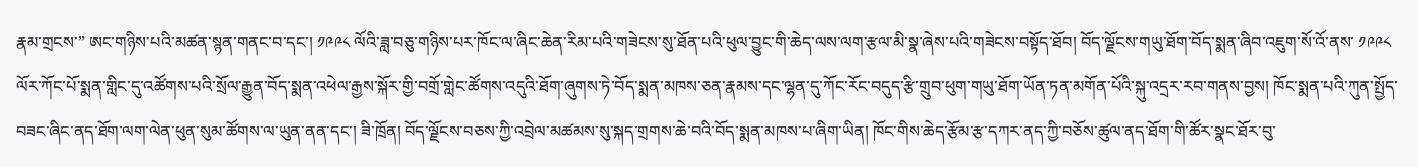རྣམ་གྲངས་” ཨང་གཉིས་པའི་མཚན་སྙན་གནང་བ་དང་། ༡༩༩༨ ལོའི་ཟླ་བཅུ་གཉིས་པར་ཁོང་ལ་ཞིང་ཆེན་རིམ་པའི་གཟེངས་སུ་ཐོན་པའི་ཕུལ་བྱུང་གི་ཆེད་ལས་ལག་རྩལ་མི་སྣ་ཞེས་པའི་གཟེངས་བསྟོད་ཐོབ། བོད་ལྗོངས་གཡུ་ཐོག་བོད་སྨན་ཞིབ་འཇུག་སོ་འོ་ནས་ ༡༩༩༨ ལོར་ཀོང་པོ་སྨན་གླིང་དུ་འཚོགས་པའི་སྲོལ་རྒྱུན་བོད་སྨན་འཕེལ་རྒྱས་སྐོར་གྱི་བགྲོ་གླེང་ཚོགས་འདུའི་ཐོག་ཞུགས་ཏེ་བོད་སྨན་མཁས་ཅན་རྣམས་དང་ལྷན་དུ་ཀོང་རོང་བདུད་རྩི་གྲུབ་ཕུག་གཡུ་ཐོག་ཡོན་ཏན་མགོན་པོའི་སྐུ་འདྲར་རབ་གནས་བྱས། ཁོང་སྨན་པའི་ཀུན་སྤྱོད་བཟང་ཞིང་ནད་ཐོག་ལག་ལེན་ཕུན་སུམ་ཚོགས་ལ་ཡུན་ནན་དང་། ཟི་ཁྲོན། བོད་ལྗོངས་བཅས་ཀྱི་འབྲེལ་མཚམས་སུ་སྐད་གྲགས་ཆེ་བའི་བོད་སྨན་མཁས་པ་ཞིག་ཡིན། ཁོང་གིས་ཆེད་རྩོམ་རྩ་དཀར་ནད་ཀྱི་བཅོས་ཚུལ་ནད་ཐོག་གི་ཚོར་སྣང་ཐོར་བུ་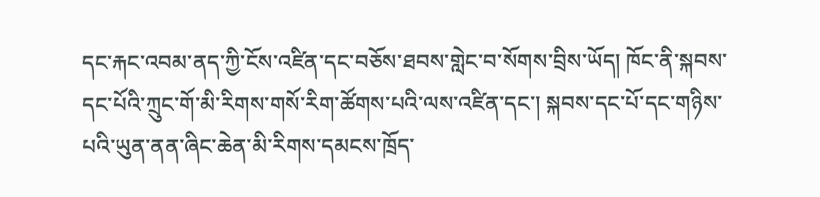དང་རྐང་འབམ་ནད་ཀྱི་ངོས་འཛིན་དང་བཅོས་ཐབས་གླེང་བ་སོགས་བྲིས་ཡོད། ཁོང་ནི་སྐབས་དང་པོའི་ཀྲུང་གོ་མི་རིགས་གསོ་རིག་ཚོགས་པའི་ལས་འཛིན་དང་། སྐབས་དང་པོ་དང་གཉིས་པའི་ཡུན་ནན་ཞིང་ཆེན་མི་རིགས་དམངས་ཁྲོད་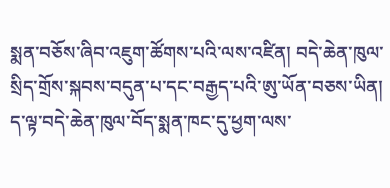སྨན་བཅོས་ཞིབ་འཇུག་ཚོགས་པའི་ལས་འཛིན། བདེ་ཆེན་ཁུལ་སྲིད་གྲོས་སྐབས་བདུན་པ་དང་བརྒྱད་པའི་ཨུ་ཡོན་བཅས་ཡིན། ད་ལྟ་བདེ་ཆེན་ཁུལ་བོད་སྨན་ཁང་དུ་ཕྱག་ལས་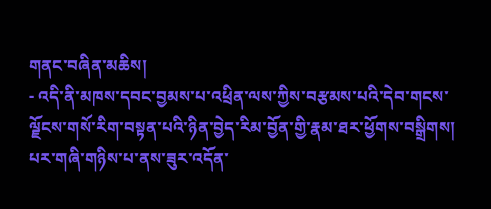གནང་བཞིན་མཆིས།
- འདི་ནི་མཁས་དབང་བྱམས་པ་འཕྲིན་ལས་ཀྱིས་བརྩམས་པའི་དེབ་གངས་ལྗོངས་གསོ་རིག་བསྟན་པའི་ཉིན་བྱེད་རིམ་བྱོན་གྱི་རྣམ་ཐར་ཕྱོགས་བསྒྲིགས། པར་གཞི་གཉིས་པ་ནས་ཟུར་འདོན་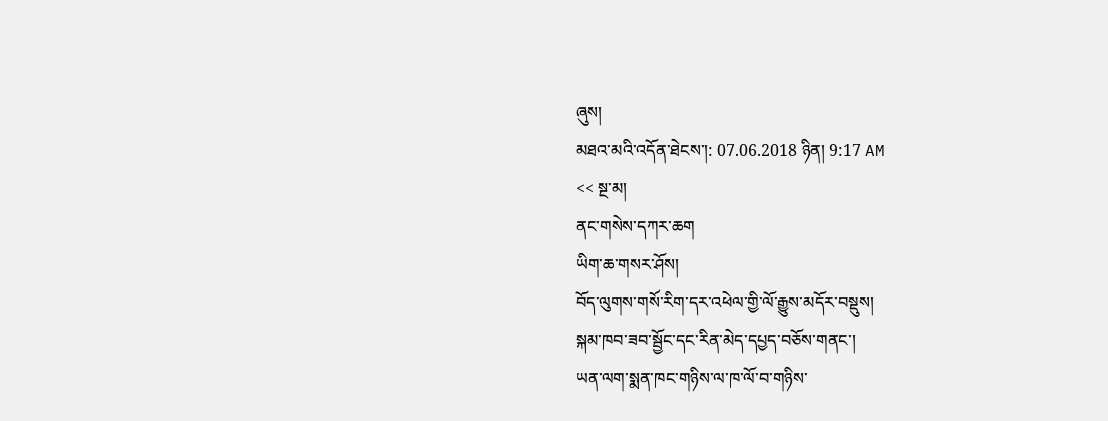ཞུས།
མཐའ་མའི་འདོན་ཐེངས་།: 07.06.2018 ཉིན། 9:17 AM
<< སྔ་མ།
ནང་གསེས་དཀར་ཆག
ཡིག་ཆ་གསར་ཤོས།
བོད་ལུགས་གསོ་རིག་དར་འཕེལ་གྱི་ལོ་རྒྱུས་མདོར་བསྡུས།
སྐམ་ཁབ་ཟབ་སྦྱོང་དང་རིན་མེད་དཔྱད་བཅོས་གནང་།
ཡན་ལག་སྨན་ཁང་གཉིས་ལ་ཁ་ལོ་བ་གཉིས་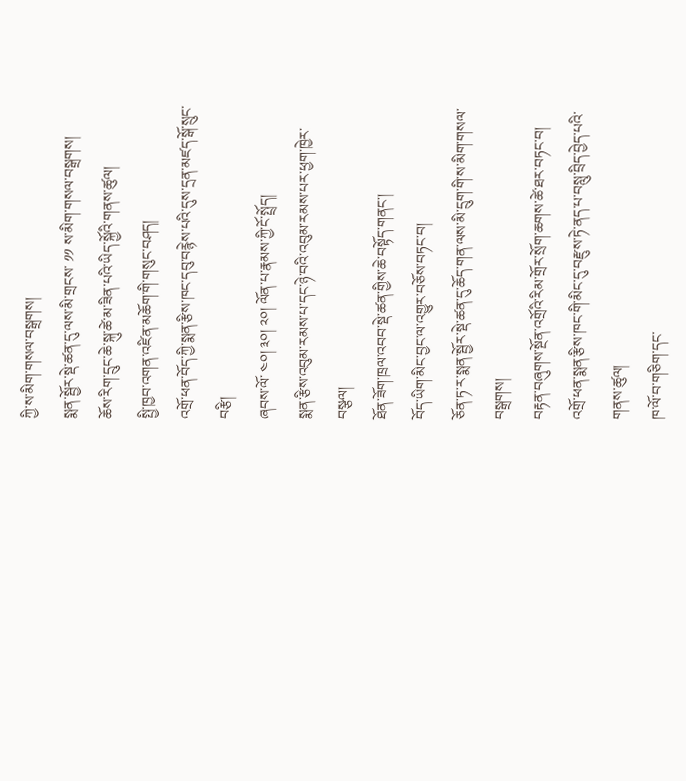ཀྱི་ས་མིག་གསལ་བསྒྲགས།
སྨན་སྦྱོར་སྡེ་ཚན་དུ་ལས་མི་གྲངས་ ༡༡ ས་མིག་གསལ་བསྒྲགས།
ཆོས་རིག་དྲུང་ཆེ་སྐུ་ཚེ་མ་ཟིན་པའི་ཡིད་སྐྱོའི་གནས་ཚུལ།
སྤྱི་ཁྱབ་འགན་འཛིན་མཆོག་གི་གསུང་བཤད།
འགྲོ་ཕན་བོད་ཀྱི་སྨན་རྩིས་ཁང་དབུ་བརྙེས་པའི་དུས་དྲན་མཛད་སྒོ་སྲུང་བརྩི།
ཞབས་ལོ་ ༤༠། ༣༠། ༢༠། ལོན་པ་རྣམས་ཀྱི་ངོ་སྤྲོད།
སྨན་རྩིས་འབུམ་རམས་པ་དང་ཉེ་བའི་འབུམ་རམས་པར་ཕྱག་ཁྱེར་བསྩལ།
ཐོན་ཟོག་ཁྲལ་འབབ་སྡེ་ཚན་གྱིས་ཆེ་བསྟོད་གནང་།
བོད་ཡིག་མིང་བྱང་ལ་འགྱུར་བཅོས་བཏང་བ།
ཅོན་ཏ་ར་སྨན་སྦྱོར་སྡེ་ཚན་དུ་ཆོད་གན་ལས་མི་དྲུག་གི་ས་མིག་གསལ་བསྒྲགས།
བརྟན་བཞུགས་སྔོན་འགྲོའི་རིམ་གྲོར་སྲོག་ཆགས་ཚེ་ཐར་བཏང་བ།
འགྲོ་ཕན་སྨན་རྩིས་ཁང་གི་མིང་དུ་བརྫུས་ཏེ་ནད་པ་བསླུ་བྲིད་བྱེད་པའི་གནས་ཚུལ།
ཁ་ལོ་བ་གཅིག་དང་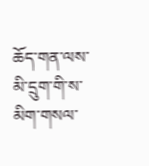ཆོད་གན་ལས་མི་དྲུག་གི་ས་མིག་གསལ་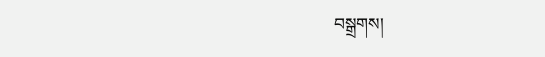བསྒྲགས།